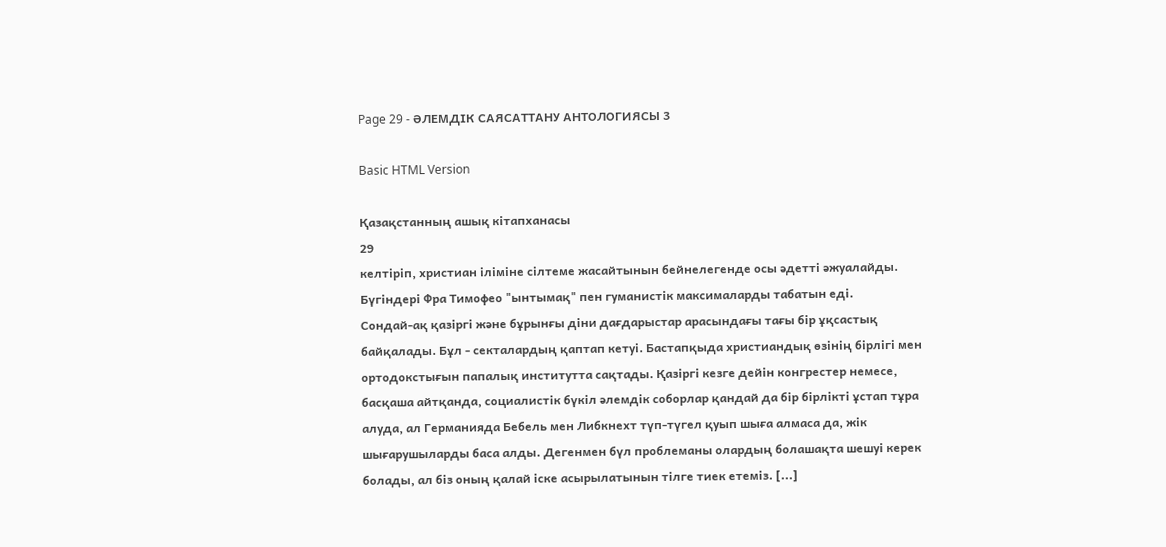Page 29 - ӘЛЕМДІК САЯСАТТАНУ АНТОЛОГИЯСЫ 3

Basic HTML Version

Қазақстанның ашық кітапханасы
29
келтіріп, христиан іліміне сілтеме жасайтынын бейнелегенде осы әдетті әжуалайды.
Бүгіндері Фра Тимофео "ынтымақ" пен гуманистік максималарды табатын еді.
Сондай-ақ қазіргі және бұрынғы діни дағдарыстар арасындағы тағы бір ұқсастық
байқалады. Бұл - секталардың қаптап кетуі. Бастапқыда христиандық өзінің бірлігі мен
ортодокстығын папалық институтта сақтады. Қазіргі кезге дейін конгрестер немесе,
басқаша айтқанда, социалистік бүкіл әлемдік соборлар қандай да бір бірлікті ұстап тұра
алуда, ал Германияда Бебель мен Либкнехт түп-түгел қуып шыға алмаса да, жік
шығарушыларды баса алды. Дегенмен бүл проблеманы олардың болашақта шешуі керек
болады, ал біз оның қалай іске асырылатынын тілге тиек етеміз. [...]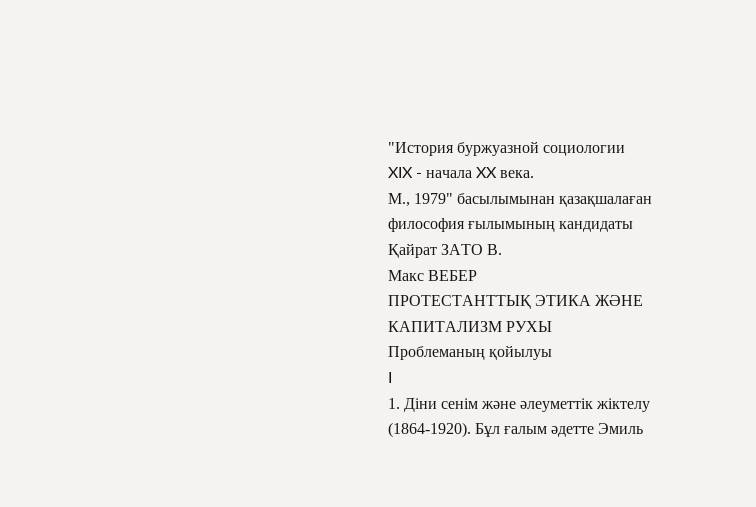"История буржуазной социологии
XIX - начала XX века.
М., 1979" басылымынан қазақшалаған
философия ғылымының кандидаты
Қайрат ЗАТО В.
Макс ВЕБЕР
ПРОТЕСТАНТТЫҚ ЭТИКА ЖӘНЕ КАПИТАЛИЗМ РУХЫ
Проблеманың қойылуы
I
1. Діни сенім және әлеуметтік жіктелу
(1864-1920). Бұл ғалым әдетте Эмиль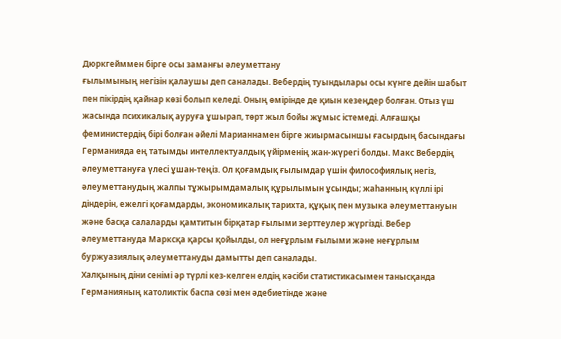Дюркгейммен бірге осы заманғы әлеуметтану
ғылымының негізін қалаушы деп саналады. Вебердің туындылары осы күнге дейін шабыт
пен пікірдің қайнар көзі болып келеді. Оның өмірінде де қиын кезеңдер болған. Отыз үш
жасында психикалық ауруға ұшырап, төрт жыл бойы жұмыс істемеді. Алғашқы
феминистердің бірі болған әйелі Марианнамен бірге жиырмасыншы ғасырдың басындағы
Германияда ең татымды интеллектуалдық үйірменің жан-жүрегі болды. Макс Вебердің
әлеуметтануға үлесі ұшан-теңіз. Ол қоғамдық ғылымдар үшін философиялық негіз,
әлеуметтанудың жалпы тұжырымдамалық құрылымын ұсынды; жаһанның күллі ірі
діндерін, ежелгі қоғамдарды, экономикалық тарихта, құқық пен музыка әлеуметтануын
және басқа салаларды қамтитын бірқатар ғылыми зерттеулер жүргізді. Вебер
әлеуметтануда Марксқа қарсы қойылды, ол неғұрлым ғылыми және неғұрлым
буржуазиялық әлеуметтануды дамытты деп саналады.
Халқының діни сенімі әр түрлі кез-келген елдің кәсіби статистикасымен танысқанда
Германияның католиктік баспа сөзі мен әдебиетінде және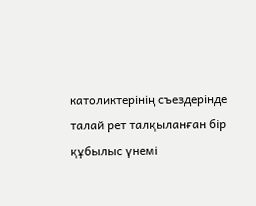католиктерінің съездерінде
талай рет талқыланған бір құбылыс үнемі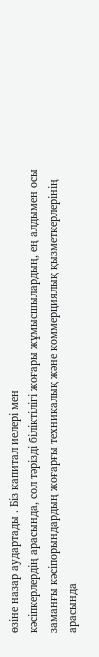өзіне назар аудартады . Біз капитал иелері мен
кәсіпкерлердің арасында, сол тәрізді біліктілігі жоғары жұмысшылардың, ең алдымен осы
заманғы кәсіпорындардың жоғарғы техникалық және коммерциялық қызметкерлерінің
арасында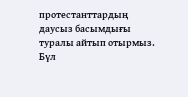протестанттардың даусыз басымдығы туралы айтып отырмыз. Бүл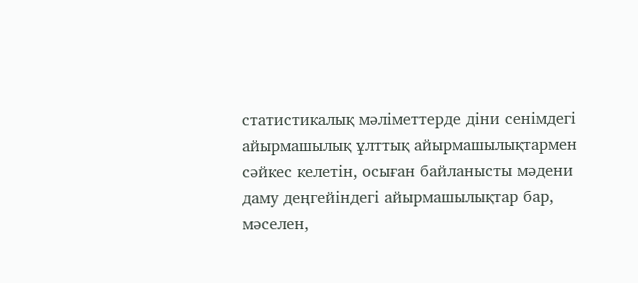статистикалық мәліметтерде діни сенімдегі айырмашылық ұлттық айырмашылықтармен
сәйкес келетін, осыған байланысты мәдени даму деңгейіндегі айырмашылықтар бар,
мәселен,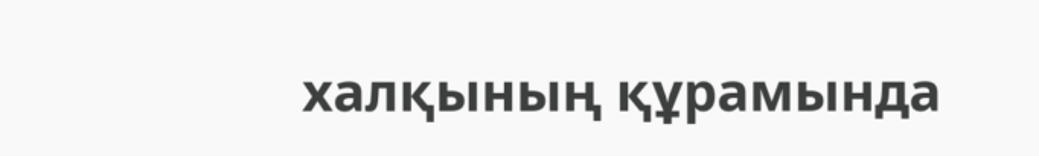халқының құрамында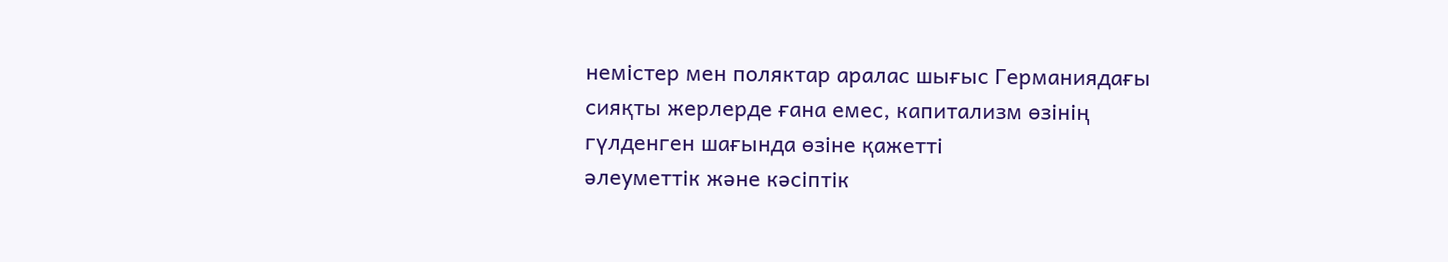немістер мен поляктар аралас шығыс Германиядағы
сияқты жерлерде ғана емес, капитализм өзінің гүлденген шағында өзіне қажетті
әлеуметтік және кәсіптік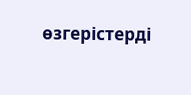өзгерістерді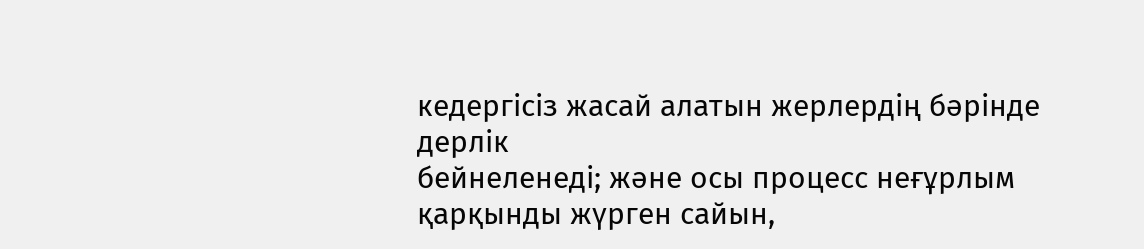кедергісіз жасай алатын жерлердің бәрінде дерлік
бейнеленеді; және осы процесс неғұрлым қарқынды жүрген сайын,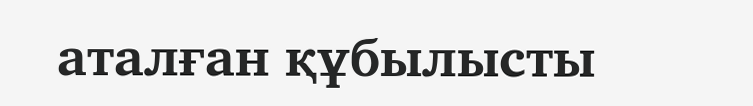аталған құбылысты